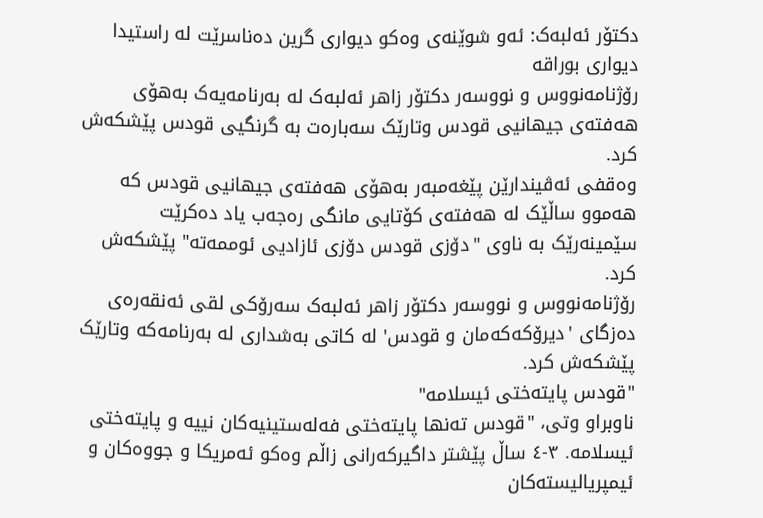دکتۆر ئەلبەک: ئەو شوێنەی وەکو دیواری گرین دەناسرێت لە راستیدا دیواری بوراقە
رۆژنامەنووس و نووسەر دکتۆر زاهر ئەلبەک لە بەرنامەیەک بەهۆی هەفتەی جیهانیی قودس وتارێک سەبارەت بە گرنگیی قودس پێشکەش کرد.
وەقفی ئەڤیندارێن پێغەمبەر بەهۆی هەفتەی جیهانیی قودس کە هەموو ساڵێک لە هەفتەی کۆتایی مانگی رەجەب یاد دەکرێت سێمینەرێک بە ناوی "دۆزی قودس دۆزی ئازادیی ئوممەتە" پێشکەش کرد.
رۆژنامەنووس و نووسەر دکتۆر زاهر ئەلبەک سەرۆکی لقی ئەنقەرەی دەزگای 'دیرۆکەکەمان و قودس' لە کاتی بەشداری لە بەرنامەکە وتارێک پێشکەش کرد.
"قودس پایتەختی ئیسلامە"
ناوبراو وتی، "قودس تەنها پایتەختی فەلەستینیەکان نییە و پایتەختی ئیسلامە. ٣-٤ ساڵ پێشتر داگیرکەرانی زاڵم وەکو ئەمریکا و جووەکان و ئیمپریالیستەکان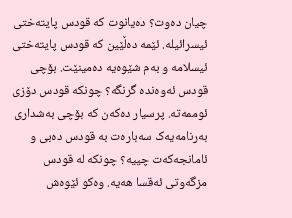چیان دەوت؟ دەیانوت کە قودس پایتەختی ئیسرائیلە. ئێمە دەڵێین کە قودس پایتەختی ئیسلامە و بەم شێوەیە دەمینێت. بۆچی قودس ئەوەندە گرنگە؟ چونکە قودس دۆزی ئوممەتە. پرسیار دەکەن کە بۆچی بەشداری بەرنامەیەک سەبارەت بە قودس دەبی و ئامانجەکەت چییە؟ چونکە لە قودس مزگەوتی ئەقسا هەیە. وەکو ئێوەش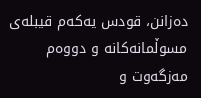دەزانن، قودس یەکەم قیبلەی مسوڵمانەکانە و دووەم مەزگەوت و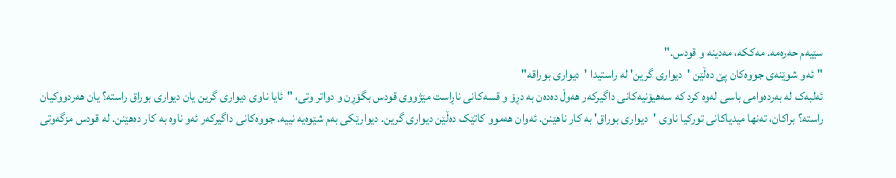سێیەم حەرەمە. مەککە، مەدینە و قودس."
"ئەو شوێنەی جووەکان پێ دەڵێن 'دیواری گرین' لە راستیدا 'دیواری بوراقە"
ئەلبەک لە بەردەوامی باسی لەوە کرد کە سەهیۆنیەکانی داگیرکەر هەوڵ دەدەن بە دڕۆ و قسەکانی ناڕاست مێژووی قودس بگۆڕن و دواتر وتی، "ئایا ناوی دیواری گرین یان دیواری بوراق راستە؟ یان هەردووکیان راستە؟ براکان، تەنها میدیاکانی تورکیا ناوی 'دیواری بوراق' بە کار ناهێنن. ئەوان هەموو کاتێک دەڵێن دیواری گرین. دیوارێکی بەم شێوەیە نییە. جووەکانی داگیرکەر ئەو ناوە بە کار دەهێنن. لە قودس مزگەوتی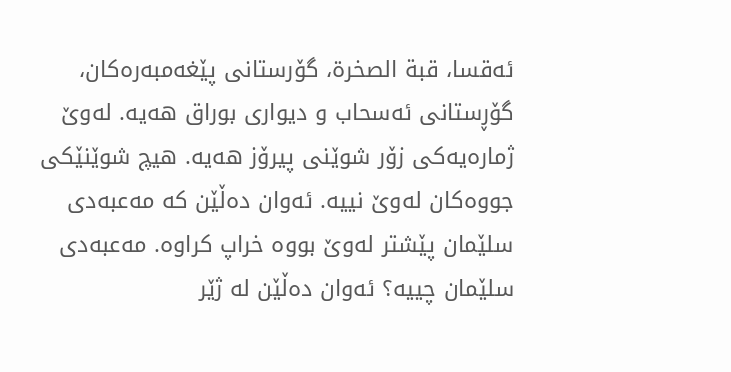ئەقسا، قبة الصخرة، گۆرستانی پێغەمبەرەکان، گۆڕستانی ئەسحاب و دیواری بوراق هەیە. لەوێ ژمارەیەکی زۆر شوێنی پیرۆز هەیە. هیچ شوێنێکی جووەکان لەوێ نییە. ئەوان دەڵێن کە مەعبەدی سلێمان پێشتر لەوێ بووە خراپ کراوە. مەعبەدی سلێمان چییە؟ ئەوان دەڵێن لە ژێر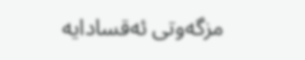مزگەوتی ئەقسادایە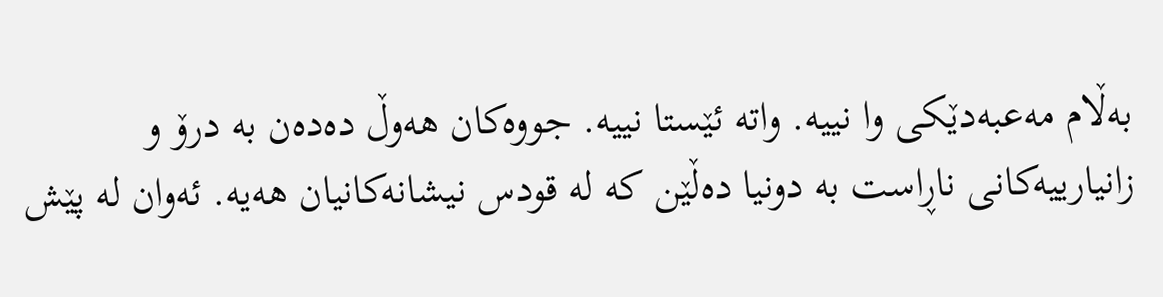بەڵام مەعبەدێکی وا نییە. واتە ئێستا نییە. جووەکان هەوڵ دەدەن بە درۆ و زانیارییەکانی ناڕاست بە دونیا دەڵێن کە لە قودس نیشانەکانیان هەیە. ئەوان لە پێش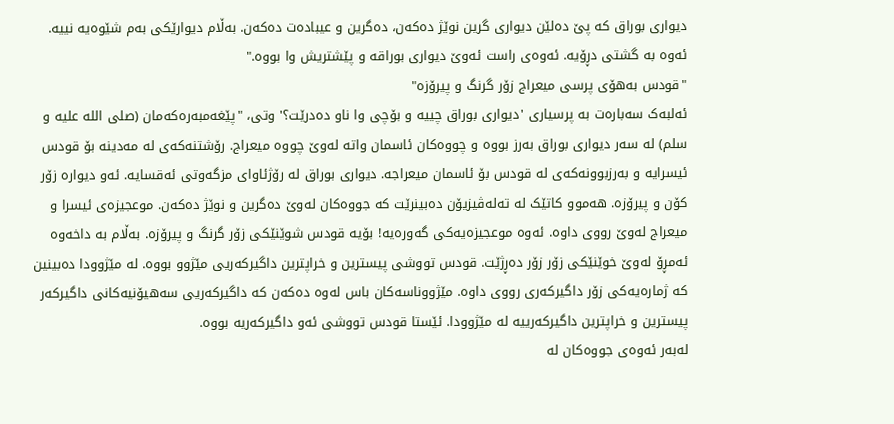دیواری بوراق کە پێ دەلێن دیواری گرین نوێژ دەکەن، دەگرین و عیبادەت دەکەن. بەڵام دیوارێکی بەم شێوەیە نییە. ئەوە بە گشتی دڕۆیە. ئەوەی راست ئەوێ دیواری بوراقە و پێشتریش وا بووە."
"قودس بەهۆی پرسی میعراج زۆر گرنگ و پیرۆزە"
ئەلبەک سەبارەت بە پرسیاری 'دیواری بوراق چییە و بۆچی وا ناو دەدرێت؟' وتی، "پێغەمبەرەکەمان (صلی الله علیه و سلم) لە سەر دیواری بوراق بەرز بووە و چووەکان ئاسمان واتە لەوێ چووە میعراج. رۆشتنەکەی لە مەدینە بۆ قودس ئیسرایە و بەرزبوونەکەی لە قودس بۆ ئاسمان میعراجە. دیواری بوراق لە رۆژئاوای مزگەوتی ئەقسایە. ئەو دیوارە زۆر کۆن و پیرۆزە. هەموو کاتێک لە تەلەڤیزیۆن دەبینرێت کە جووەکان لەوێ دەگرین و نوێژ دەکەن. موعجیزەی ئیسرا و میعراج لەوێ رووی داوە. ئەوە موعجیزەیەکی گەورەیە! بۆیە قودس شوێنێکی زۆر گرنگ و پیرۆزە. بەڵام بە داخەوە ئەمڕۆ لەوێ خوێنێکی زۆر زۆر دەڕژێت. قودس تووشی پیسترین و خراپترین داگیرکەریی مێژوو بووە. لە مێژوودا دەبینین کە ژمارەیەکی زۆر داگیرکەری رووی داوە. مێژووناسەکان باس لەوە دەکەن کە داگیرکەریی سەهیۆنیەکانی داگیرکەر پیسترین و خراپترین داگیرکەرییە لە مێژوودا. ئێستا قودس تووشی ئەو داگیرکەریە بووە.
لەبەر ئەوەی جووەکان لە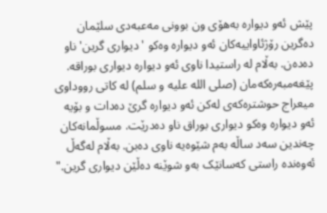پێش ئەو دیوارە بەهۆی ون بوونی مەعبەدی سلێمان دەگرین رۆژئاواییەکان ئەو دیوارە وەکو 'دیواری گرین' ناو دەدەن. بەڵام لە راستیدا ناوی ئەو دیوارە دیواری بوراقە. پێغەمبەرەکەمان (صلی الله علیه و سلم) لە کاتی رووداوی میعراج حوشترەکەی لەکن ئەو دیوارە گرێ دەدات و بۆیە ئەو دیوارە وەکو دیواری بوراق ناو دەدرێت. مسوڵمانەکان چەندین سەد ساڵە بەم شێوەیە ناوی دەبن. بەڵام لەگەڵ ئەوەندە راستی کەسانێک بەو شوێنە دەڵێن دیواری گرین."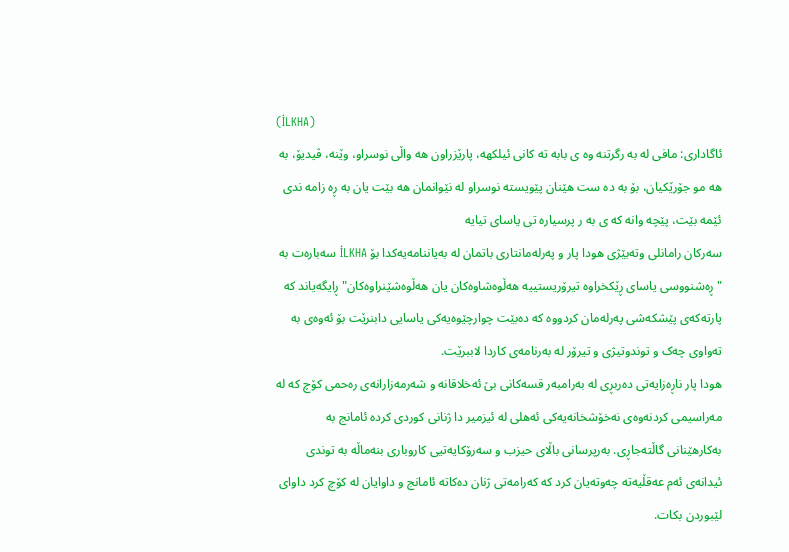(İLKHA)
ئاگاداری: مافی له به رگرتنه وه ی بابه ته كانی ئیلكھه، پارێزراون ھه واڵی نوسراو، وێنه، ڤیدیۆ، به ھه مو جۆرێكیان، بۆ به ده ست ھێنان پێویسته نوسراو له نێوانمان ھه بێت یان به ڕه زامه ندی ئێمه بێت، پێچه وانه كه ی به ر پرسیاره تی یاسای تیایه
سەرکان رامانلی وتەبێژی هودا پار و پەرلەمانتاری باتمان لە بەیاننامەیەکدا بۆ İLKHA سەبارەت بە "ڕەشنووسی یاسای ڕێکخراوە تیرۆریستییە هەڵوەشاوەکان یان هەڵوەشێنراوەکان" ڕایگەیاند کە پارتەکەی پێشکەشی پەرلەمان کردووە کە دەبێت چوارچێوەیەکی یاسایی دابنرێت بۆ ئەوەی بە تەواوی چەک و توندوتیژی و تیرۆر لە بەرنامەی کاردا لاببرێت.
هودا پار ناڕەزایەتی دەربڕی لە بەرامبەر قسەکانی بێ ئەخلاقانە و شەرمەزارانەی رەحمی کۆچ کە لە مەراسیمی کردنەوەی نەخۆشخانەیەکی ئەهلی لە ئیزمیر دا ژنانی کوردی کردە ئامانج بە بەکارهێنانی گاڵتەجاڕی. بەرپرسانی باڵای حیزب و سەرۆکایەتیی کاروباری بنەماڵە بە توندی ئیدانەی ئەم عەقڵیەتە چەوتەیان کرد کە کەرامەتی ژنان دەکاتە ئامانج و داوایان لە کۆچ کرد داوای لێبوردن بکات.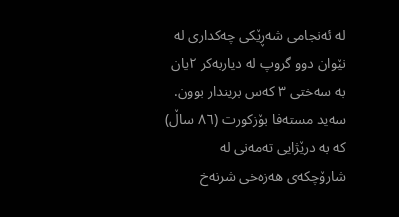لە ئەنجامی شەڕێکی چەکداری لە نێوان دوو گروپ لە دیاربەکر ٢یان بە سەختی ٣ کەس بریندار بوون.
سەید مستەفا بۆزکورت (٨٦ ساڵ) کە بە درێژایی تەمەنی لە شارۆچکەی هەزەخی شرنەخ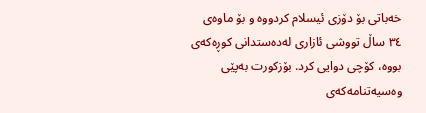خەباتی بۆ دۆزی ئیسلام کردووە و بۆ ماوەی ٣٤ ساڵ تووشی ئازاری لەدەستدانی کوڕەکەی بووە، کۆچی دوایی کرد. بۆزکورت بەپێی وەسیەتنامەکەی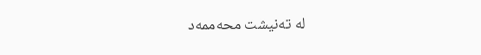لە تەنیشت محەممەد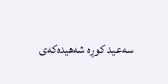سەعید کوڕە شەهیدەکەی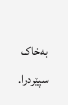بەخاک سپێردرا.